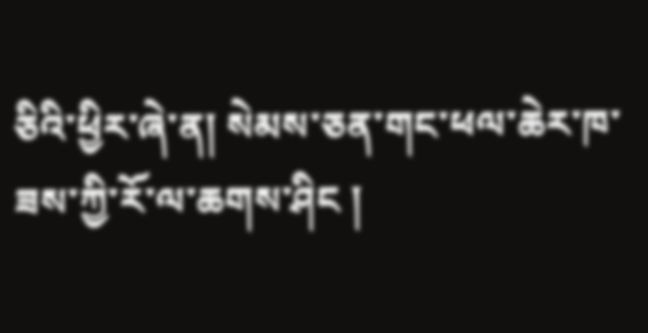ཅིའི་ཕྱིར་ཞེ་ན། སེམས་ཅན་གང་ཕལ་ཆེར་ཁ་ཟས་ཀྱི་རོ་ལ་ཆགས་ཤིང །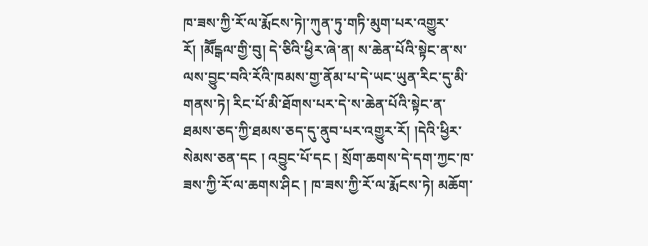ཁ་ཟས་ཀྱི་རོ་ལ་རྨོངས་ཏེ།་ཀུན་ཏུ་གཏི་མུག་པར་འགྱུར་རོ། །མཽངྒལ་གྱི་བུ། དེ་ཅིའི་ཕྱིར་ཞེ་ན། ས་ཆེན་པོའི་སྟེང་ན་ས་ལས་བྱུང་བའི་རོའི་ཁམས་གྱ་ནོམ་པ་དེ་ཡང་ཡུན་རིང་དུ་མི་གནས་ཏེ། རིང་པོ་མི་ཐོགས་པར་དེ་ས་ཆེན་པོའི་སྟེང་ན་ཐམས་ཅད་ཀྱི་ཐམས་ཅད་དུ་ནུབ་པར་འགྱུར་རོ། །དེའི་ཕྱིར་སེམས་ཅན་དང ། འབྱུང་པོ་དང ། སྲོག་ཆགས་དེ་དག་ཀྱང་ཁ་ཟས་ཀྱི་རོ་ལ་ཆགས་ཤིང ། ཁ་ཟས་ཀྱི་རོ་ལ་རྨོངས་ཏེ། མཆོག་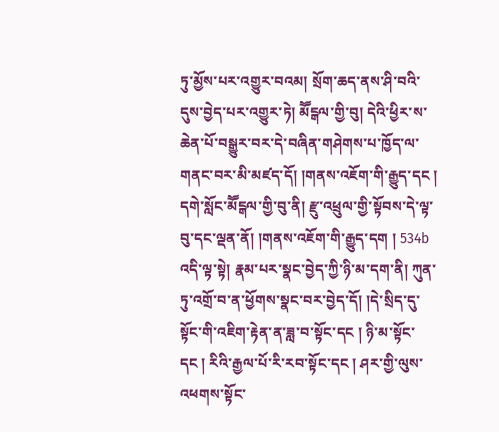ཏུ་མྱོས་པར་འགྱུར་བའམ། སྲོག་ཆད་ནས་ཤི་བའི་དུས་བྱེད་པར་འགྱུར་ཏེ། མཽངྒལ་གྱི་བུ། དེའི་ཕྱིར་ས་ཆེན་པོ་བསྒྱུར་བར་དེ་བཞིན་གཤེགས་པ་ཁྱོད་ལ་གནང་བར་མི་མཛད་དོ། །གནས་འཇོག་གི་རྒྱུད་དང ། དགེ་སློང་མཽངྒལ་གྱི་བུ་ནི། རྫུ་འཕྲུལ་གྱི་སྟོབས་དེ་ལྟ་བུ་དང་ལྡན་ནོ། །གནས་འཇོག་གི་རྒྱུད་དག ། 534b འདི་ལྟ་སྟེ། རྣམ་པར་སྣང་བྱེད་ཀྱི་ཉི་མ་དག་ནི། ཀུན་ཏུ་འགྲོ་བ་ན་ཕྱོགས་སྣང་བར་བྱེད་དོ། །དེ་སྲིད་དུ་སྟོང་གི་འཇིག་རྟེན་ན་ཟླ་བ་སྟོང་དང ། ཉི་མ་སྟོང་དང ། རིའི་རྒྱལ་པོ་རི་རབ་སྟོང་དང ། ཤར་གྱི་ལུས་འཕགས་སྟོང་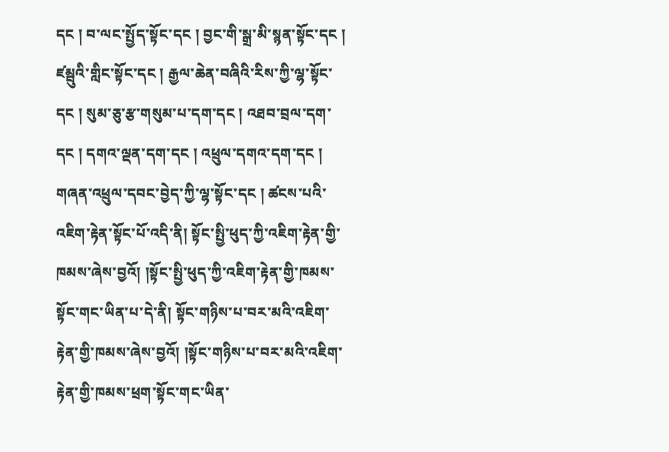དང ། བ་ལང་སྤྱོད་སྟོང་དང ། བྱང་གི་སྒྲ་མི་སྙན་སྟོང་དང ། ཛམྦུའི་གླིང་སྟོང་དང ། རྒྱལ་ཆེན་བཞིའི་རིས་ཀྱི་ལྷ་སྟོང་དང ། སུམ་ཅུ་རྩ་གསུམ་པ་དག་དང ། འཐབ་བྲལ་དག་དང ། དགའ་ལྡན་དག་དང ། འཕྲུལ་དགའ་དག་དང ། གཞན་འཕྲུལ་དབང་བྱེད་ཀྱི་ལྷ་སྟོང་དང ། ཚངས་པའི་འཇིག་རྟེན་སྟོང་པོ་འདི་ནི། སྟོང་སྤྱི་ཕུད་ཀྱི་འཇིག་རྟེན་གྱི་ཁམས་ཞེས་བྱའོ། །སྟོང་སྤྱི་ཕུད་ཀྱི་འཇིག་རྟེན་གྱི་ཁམས་སྟོང་གང་ཡིན་པ་དེ་ནི། སྟོང་གཉིས་པ་བར་མའི་འཇིག་རྟེན་གྱི་ཁམས་ཞེས་བྱའོ། །སྟོང་གཉིས་པ་བར་མའི་འཇིག་རྟེན་གྱི་ཁམས་ཕྲག་སྟོང་གང་ཡིན་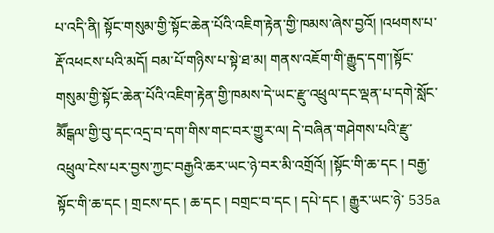པ་འདི་ནི། སྟོང་གསུམ་གྱི་སྟོང་ཆེན་པོའི་འཇིག་རྟེན་གྱི་ཁམས་ཞེས་བྱའོ། །འཕགས་པ་རྡོ་འཕངས་པའི་མདོ། བམ་པོ་གཉིས་པ་སྟེ་ཐ་མ། གནས་འཇོག་གི་རྒྱུད་དག་།སྟོང་གསུམ་གྱི་སྟོང་ཆེན་པོའི་འཇིག་རྟེན་གྱི་ཁམས་དེ་ཡང་རྫུ་འཕྲུལ་དང་ལྡན་པ་དགེ་སློང་མཽངྒལ་གྱི་བུ་དང་འདྲ་བ་དག་གིས་གང་བར་གྱུར་ལ། དེ་བཞིན་གཤེགས་པའི་རྫུ་འཕྲུལ་ངེས་པར་བྱས་ཀྱང་བརྒྱའི་ཆར་ཡང་ཉེ་བར་མི་འགྲོའོ། །སྟོང་གི་ཆ་དང ། བརྒྱ་སྟོང་གི་ཆ་དང ། གྲངས་དང ། ཆ་དང ། བགྲང་བ་དང ། དཔེ་དང ། རྒྱུར་ཡང་ཉེ་ 535a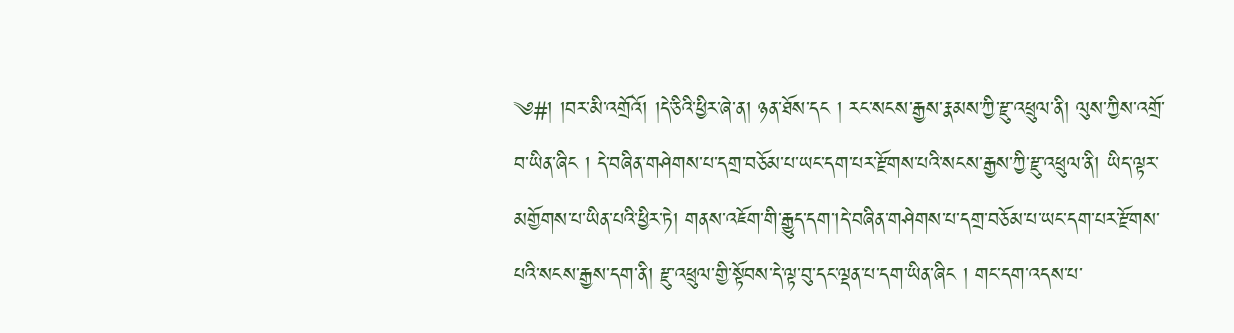༄#། །བར་མི་འགྲོའོ། །དེ་ཅིའི་ཕྱིར་ཞེ་ན། ཉན་ཐོས་དང ། རང་སངས་རྒྱས་རྣམས་ཀྱི་རྫུ་འཕྲུལ་ནི། ལུས་ཀྱིས་འགྲོ་བ་ཡིན་ཞིང ། དེ་བཞིན་གཤེགས་པ་དགྲ་བཅོམ་པ་ཡང་དག་པར་རྫོགས་པའི་སངས་རྒྱས་ཀྱི་རྫུ་འཕྲུལ་ནི། ཡིད་ལྟར་མགྱོགས་པ་ཡིན་པའི་ཕྱིར་ཏེ། གནས་འཇོག་གི་རྒྱུད་དག་།དེ་བཞིན་གཤེགས་པ་དགྲ་བཅོམ་པ་ཡང་དག་པར་རྫོགས་པའི་སངས་རྒྱས་དག་ནི། རྫུ་འཕྲུལ་གྱི་སྟོབས་དེ་ལྟ་བུ་དང་ལྡན་པ་དག་ཡིན་ཞིང ། གང་དག་འདས་པ་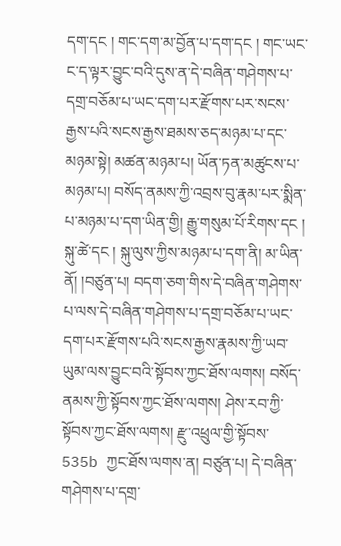དག་དང ། གང་དག་མ་བྱོན་པ་དག་དང ། གང་ཡང་ང་ད་ལྟར་བྱུང་བའི་དུས་ན་དེ་བཞིན་གཤེགས་པ་དགྲ་བཅོམ་པ་ཡང་དག་པར་རྫོགས་པར་སངས་རྒྱས་པའི་སངས་རྒྱས་ཐམས་ཅད་མཉམ་པ་དང་མཉམ་སྟེ། མཚན་མཉམ་པ། ཡོན་ཏན་མཚུངས་པ་མཉམ་པ། བསོད་ནམས་ཀྱི་འབྲས་བུ་རྣམ་པར་སྨིན་པ་མཉམ་པ་དག་ཡིན་གྱི། རྒྱུ་གསུམ་པོ་རིགས་དང ། སྐུ་ཚེ་དང ། སྐུ་ལུས་ཀྱིས་མཉམ་པ་དག་ནི། མ་ཡིན་ནོ། །བཙུན་པ། བདག་ཅག་གིས་དེ་བཞིན་གཤེགས་པ་ལས་དེ་བཞིན་གཤེགས་པ་དགྲ་བཅོམ་པ་ཡང་དག་པར་རྫོགས་པའི་སངས་རྒྱས་རྣམས་ཀྱི་ཡབ་ཡུམ་ལས་བྱུང་བའི་སྟོབས་ཀྱང་ཐོས་ལགས། བསོད་ནམས་ཀྱི་སྟོབས་ཀྱང་ཐོས་ལགས། ཤེས་རབ་ཀྱི་སྟོབས་ཀྱང་ཐོས་ལགས། རྫུ་འཕྲུལ་གྱི་སྟོབས་ 535b ཀྱང་ཐོས་ལགས་ན། བཙུན་པ། དེ་བཞིན་གཤེགས་པ་དགྲ་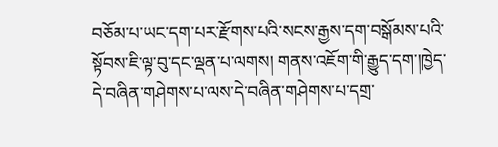བཅོམ་པ་ཡང་དག་པར་རྫོགས་པའི་སངས་རྒྱས་དག་བསྒོམས་པའི་སྟོབས་ཇི་ལྟ་བུ་དང་ལྡན་པ་ལགས། གནས་འཇོག་གི་རྒྱུད་དག་།ཁྱེད་དེ་བཞིན་གཤེགས་པ་ལས་དེ་བཞིན་གཤེགས་པ་དགྲ་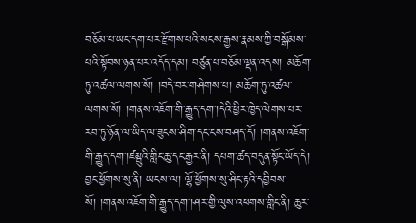བཅོམ་པ་ཡང་དག་པར་རྫོགས་པའི་སངས་རྒྱས་རྣམས་ཀྱི་བསྒོམས་པའི་སྟོབས་ཉན་པར་འདོད་དམ། བཙུན་པ་བཅོམ་ལྡན་འདས། མཆོག་ཏུ་འཚལ་ལགས་སོ། །བདེ་བར་གཤེགས་པ། མཆོག་ཏུ་འཚལ་ལགས་སོ། །གནས་འཇོག་གི་རྒྱུད་དག་།དེའི་ཕྱིར་ཁྱེད་ལེགས་པར་རབ་ཏུ་ཉོན་ལ་ཡིད་ལ་ཟུངས་ཤིག་དང་ངས་བཤད་དོ། །གནས་འཇོག་གི་རྒྱུད་དག་།ཛམྦུའི་གླིང་ཆུ་དང་རྒྱར་ནི། དཔག་ཚད་བདུན་སྟོང་ཡོད་དེ། བྱང་ཕྱོགས་སུ་ནི། ཡངས་ལ། ལྷོ་ཕྱོགས་སུ་ཤིང་རྟའི་དབྱིབས་སོ། །གནས་འཇོག་གི་རྒྱུད་དག་།ཤར་གྱི་ལུས་འཕགས་གླིང་ནི། ཆུར་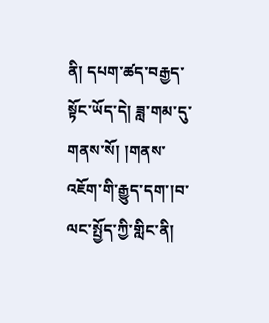ནི། དཔག་ཚད་བརྒྱད་སྟོང་ཡོད་དེ། ཟླ་གམ་དུ་གནས་སོ། །གནས་འཇོག་གི་རྒྱུད་དག་།བ་ལང་སྤྱོད་ཀྱི་གླིང་ནི།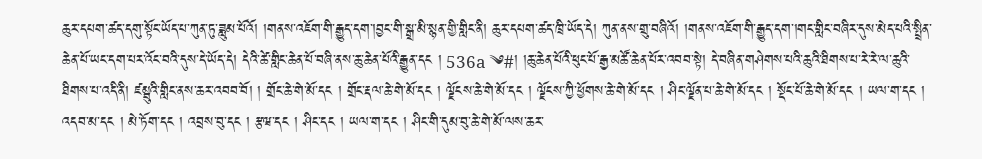ཆུར་དཔག་ཚད་དགུ་སྟོང་ཡོད་པ་ཀུན་ཏུ་ཟླུམ་པོའོ། །གནས་འཇོག་གི་རྒྱུད་དག་།བྱང་གི་སྒྲ་མི་སྙན་གྱི་གླིང་ནི། ཆུར་དཔག་ཚད་ཁྲི་ཡོད་དེ། ཀུན་ནས་གྲུ་བཞིའོ། །གནས་འཇོག་གི་རྒྱུད་དག་།གང་གླིང་བཞིར་དུས་མེད་པའི་སྤྲིན་ཆེན་པོ་ཡང་དག་པར་འོང་བའི་དུས་དེ་ཡོད་དེ། དེའི་ཚེ་གླིང་ཆེན་པོ་བཞི་ནས་ཆུ་ཆེན་པོའི་རྒྱུན་དང ། 536a ༄#། །ཆུ་ཆེན་པོའི་ཕུང་པོ་རྒྱ་མཚོ་ཆེན་པོར་འབབ་སྟེ། དེ་བཞིན་གཤེགས་པའི་ཆུའི་ཐིགས་པ་རེ་རེ་ལ་ཆུའི་ཐིགས་པ་འདི་ནི། ཛམྦུའི་གླིང་ནས་ཆར་འབབ་བོ། ། གྲོང་ཆེ་གེ་མོ་དང ། གྲོང་རྡལ་ཆེ་གེ་མོ་དང ། ལྗོངས་ཆེ་གེ་མོ་དང ། ལྗོངས་ཀྱི་ཕྱོགས་ཆེ་གེ་མོ་དང ། ཤིང་ལྗོན་པ་ཆེ་གེ་མོ་དང ། སྡོང་པོ་ཆེ་གེ་མོ་དང ། ཡལ་ག་དང ། འདབ་མ་དང ། མེ་ཏོག་དང ། འབྲས་བུ་དང ། རྩཝ་དང ། ཤིང་དང ། ཡལ་ག་དང ། ཤིང་གི་དུམ་བུ་ཆེ་གེ་མོ་ལས་ཆར་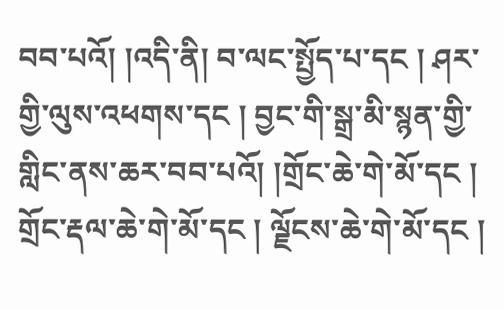བབ་པའོ། །འདི་ནི། བ་ལང་སྤྱོད་པ་དང ། ཤར་གྱི་ལུས་འཕགས་དང ། བྱང་གི་སྒྲ་མི་སྙན་གྱི་གླིང་ནས་ཆར་བབ་པའོ། །གྲོང་ཆེ་གེ་མོ་དང ། གྲོང་རྡལ་ཆེ་གེ་མོ་དང ། ལྗོངས་ཆེ་གེ་མོ་དང །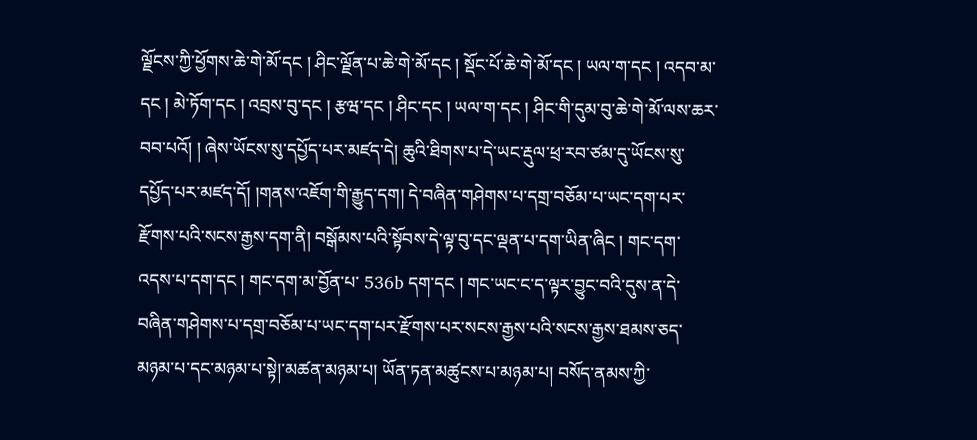ལྗོངས་ཀྱི་ཕྱོགས་ཆེ་གེ་མོ་དང ། ཤིང་ལྗོན་པ་ཆེ་གེ་མོ་དང ། སྡོང་པོ་ཆེ་གེ་མོ་དང ། ཡལ་ག་དང ། འདབ་མ་དང ། མེ་ཏོག་དང ། འབྲས་བུ་དང ། རྩཝ་དང ། ཤིང་དང ། ཡལ་ག་དང ། ཤིང་གི་དུམ་བུ་ཆེ་གེ་མོ་ལས་ཆར་བབ་པའོ། ། ཞེས་ཡོངས་སུ་དཔྱོད་པར་མཛད་དེ། ཆུའི་ཐིགས་པ་དེ་ཡང་རྡུལ་ཕྲ་རབ་ཙམ་དུ་ཡོངས་སུ་དཔྱོད་པར་མཛད་དོ། །གནས་འཇོག་གི་རྒྱུད་དག། དེ་བཞིན་གཤེགས་པ་དགྲ་བཅོམ་པ་ཡང་དག་པར་རྫོགས་པའི་སངས་རྒྱས་དག་ནི། བསྒོམས་པའི་སྟོབས་དེ་ལྟ་བུ་དང་ལྡན་པ་དག་ཡིན་ཞིང ། གང་དག་འདས་པ་དག་དང ། གང་དག་མ་བྱོན་པ་ 536b དག་དང ། གང་ཡང་ང་ད་ལྟར་བྱུང་བའི་དུས་ན་དེ་བཞིན་གཤེགས་པ་དགྲ་བཅོམ་པ་ཡང་དག་པར་རྫོགས་པར་སངས་རྒྱས་པའི་སངས་རྒྱས་ཐམས་ཅད་མཉམ་པ་དང་མཉམ་པ་སྟེ།་མཚན་མཉམ་པ། ཡོན་ཏན་མཚུངས་པ་མཉམ་པ། བསོད་ནམས་ཀྱི་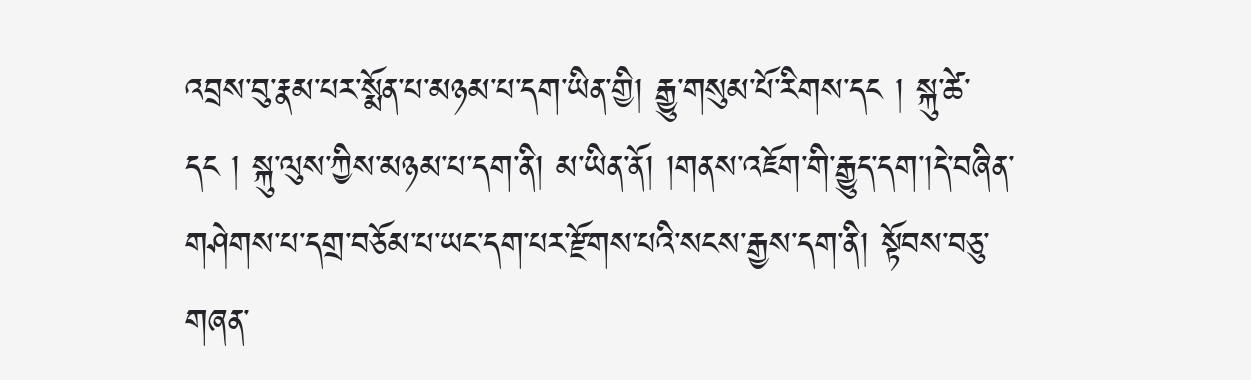འབྲས་བུ་རྣམ་པར་སྨོན་པ་མཉམ་པ་དག་ཡིན་གྱི། རྒྱུ་གསུམ་པོ་རིགས་དང ། སྐུ་ཚེ་དང ། སྐུ་ལུས་ཀྱིས་མཉམ་པ་དག་ནི། མ་ཡིན་ནོ། །གནས་འཇོག་གི་རྒྱུད་དག་།དེ་བཞིན་གཤེགས་པ་དགྲ་བཅོམ་པ་ཡང་དག་པར་རྫོགས་པའི་སངས་རྒྱས་དག་ནི། སྟོབས་བཅུ་གཞན་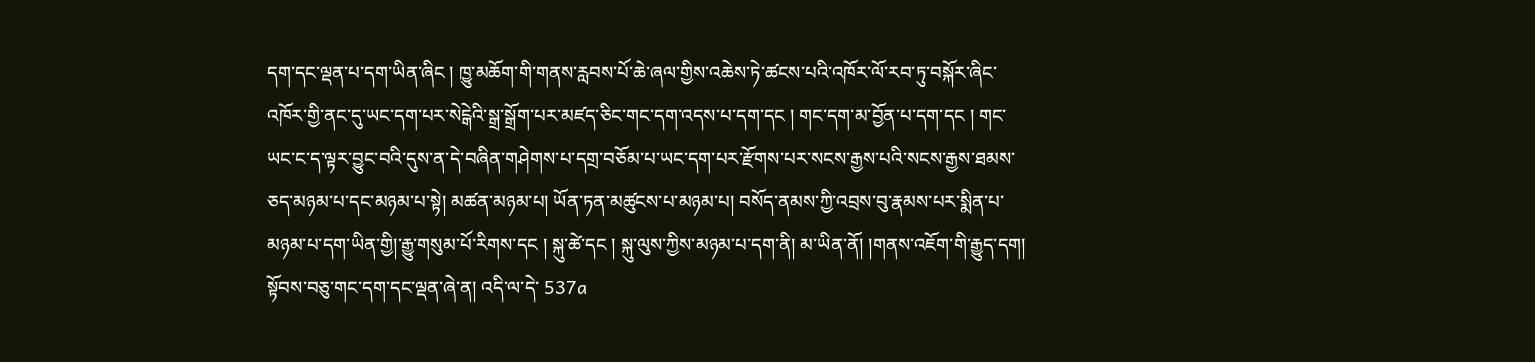དག་དང་ལྡན་པ་དག་ཡིན་ཞིང ། ཁྱུ་མཆོག་གི་གནས་རླབས་པོ་ཆེ་ཞལ་གྱིས་འཆེས་ཏེ་ཚངས་པའི་འཁོར་ལོ་རབ་ཏུ་བསྐོར་ཞིང་འཁོར་གྱི་ནང་དུ་ཡང་དག་པར་སེངྒེའི་སྒྲ་སྒྲོག་པར་མཛད་ཅིང་གང་དག་འདས་པ་དག་དང ། གང་དག་མ་བྱོན་པ་དག་དང ། གང་ཡང་ང་ད་ལྟར་བྱུང་བའི་དུས་ན་དེ་བཞིན་གཤེགས་པ་དགྲ་བཅོམ་པ་ཡང་དག་པར་རྫོགས་པར་སངས་རྒྱས་པའི་སངས་རྒྱས་ཐམས་ཅད་མཉམ་པ་དང་མཉམ་པ་སྟེ། མཚན་མཉམ་པ། ཡོན་ཏན་མཚུངས་པ་མཉམ་པ། བསོད་ནམས་ཀྱི་འབྲས་བུ་རྣམས་པར་སྨིན་པ་མཉམ་པ་དག་ཡིན་གྱི།་རྒྱུ་གསུམ་པོ་རིགས་དང ། སྐུ་ཚེ་དང ། སྐུ་ལུས་ཀྱིས་མཉམ་པ་དག་ནི། མ་ཡིན་ནོ། །གནས་འཇོག་གི་རྒྱུད་དག། སྟོབས་བཅུ་གང་དག་དང་ལྡན་ཞེ་ན། འདི་ལ་དེ་ 537a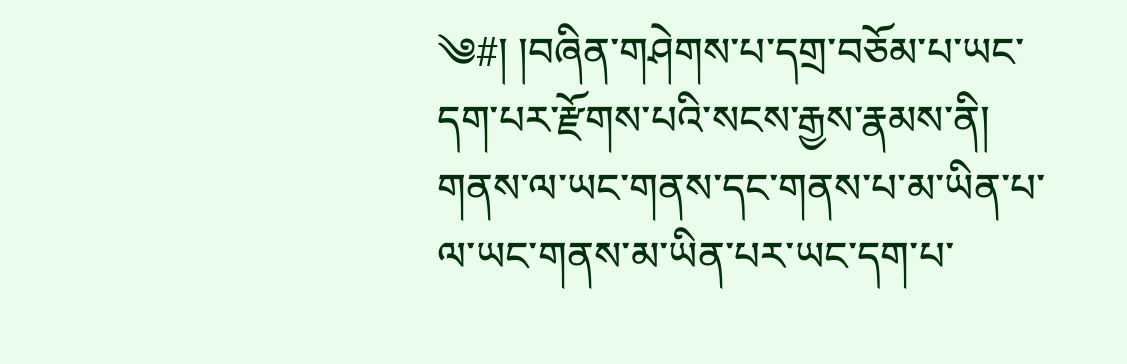༄#། །བཞིན་གཤེགས་པ་དགྲ་བཅོམ་པ་ཡང་དག་པར་རྫོགས་པའི་སངས་རྒྱས་རྣམས་ནི། གནས་ལ་ཡང་གནས་དང་གནས་པ་མ་ཡིན་པ་ལ་ཡང་གནས་མ་ཡིན་པར་ཡང་དག་པ་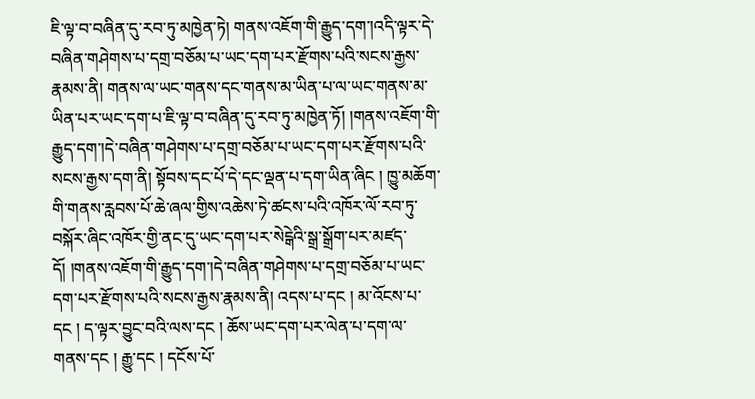ཇི་ལྟ་བ་བཞིན་དུ་རབ་ཏུ་མཁྱེན་ཏེ། གནས་འཇོག་གི་རྒྱུད་དག་།འདི་ལྟར་དེ་བཞིན་གཤེགས་པ་དགྲ་བཅོམ་པ་ཡང་དག་པར་རྫོགས་པའི་སངས་རྒྱས་རྣམས་ནི། གནས་ལ་ཡང་གནས་དང་གནས་མ་ཡིན་པ་ལ་ཡང་གནས་མ་ཡིན་པར་ཡང་དག་པ་ཇི་ལྟ་བ་བཞིན་དུ་རབ་ཏུ་མཁྱེན་ཏོ། །གནས་འཇོག་གི་རྒྱུད་དག་།དེ་བཞིན་གཤེགས་པ་དགྲ་བཅོམ་པ་ཡང་དག་པར་རྫོགས་པའི་སངས་རྒྱས་དག་ནི། སྟོབས་དང་པོ་དེ་དང་ལྡན་པ་དག་ཡིན་ཞིང ། ཁྱུ་མཆོག་གི་གནས་རླབས་པོ་ཆེ་ཞལ་གྱིས་འཆེས་ཏེ་ཚངས་པའི་འཁོར་ལོ་རབ་ཏུ་བསྐོར་ཞིང་འཁོར་གྱི་ནང་དུ་ཡང་དག་པར་སེངྒེའི་སྒྲ་སྒྲོག་པར་མཛད་དོ། །གནས་འཇོག་གི་རྒྱུད་དག་།དེ་བཞིན་གཤེགས་པ་དགྲ་བཅོམ་པ་ཡང་དག་པར་རྫོགས་པའི་སངས་རྒྱས་རྣམས་ནི། འདས་པ་དང ། མ་འོངས་པ་དང ། ད་ལྟར་བྱུང་བའི་ལས་དང ། ཆོས་ཡང་དག་པར་ལེན་པ་དག་ལ་གནས་དང ། རྒྱུ་དང ། དངོས་པོ་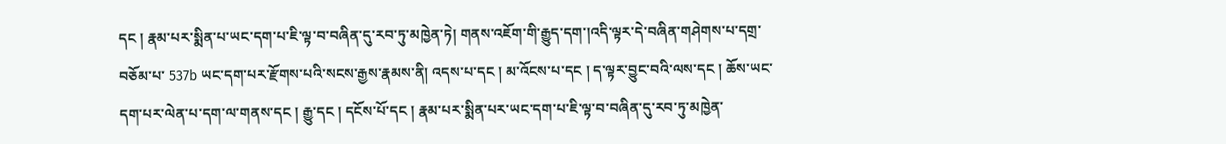དང ། རྣམ་པར་སྨིན་པ་ཡང་དག་པ་ཇི་ལྟ་བ་བཞིན་དུ་རབ་ཏུ་མཁྱེན་ཏེ། གནས་འཇོག་གི་རྒྱུད་དག་།འདི་ལྟར་དེ་བཞིན་གཤེགས་པ་དགྲ་བཅོམ་པ་ 537b ཡང་དག་པར་རྫོགས་པའི་སངས་རྒྱས་རྣམས་ནི། འདས་པ་དང ། མ་འོངས་པ་དང ། ད་ལྟར་བྱུང་བའི་ལས་དང ། ཆོས་ཡང་དག་པར་ལེན་པ་དག་ལ་གནས་དང ། རྒྱུ་དང ། དངོས་པོ་དང ། རྣམ་པར་སྨིན་པར་ཡང་དག་པ་ཇི་ལྟ་བ་བཞིན་དུ་རབ་ཏུ་མཁྱེན་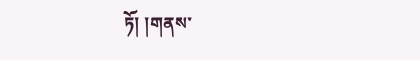ཏོ། །གནས་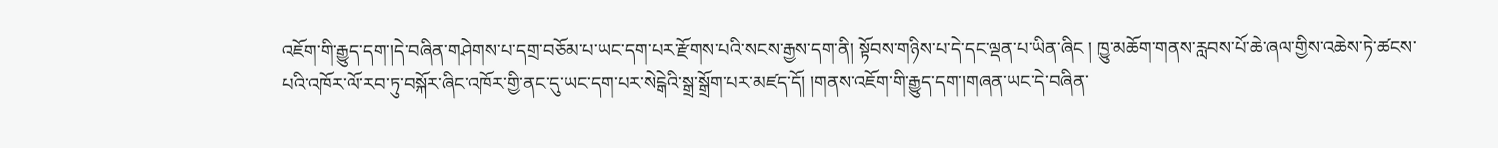འཇོག་གི་རྒྱུད་དག་།དེ་བཞིན་གཤེགས་པ་དགྲ་བཅོམ་པ་ཡང་དག་པར་རྫོགས་པའི་སངས་རྒྱས་དག་ནི། སྟོབས་གཉིས་པ་དེ་དང་ལྡན་པ་ཡིན་ཞིང ། ཁྱུ་མཆོག་གནས་རླབས་པོ་ཆེ་ཞལ་གྱིས་འཆེས་ཏེ་ཚངས་པའི་འཁོར་ལོ་རབ་ཏུ་བསྐོར་ཞིང་འཁོར་གྱི་ནང་དུ་ཡང་དག་པར་སེངྒེའི་སྒྲ་སྒྲོག་པར་མཛད་དོ། །གནས་འཇོག་གི་རྒྱུད་དག་།གཞན་ཡང་དེ་བཞིན་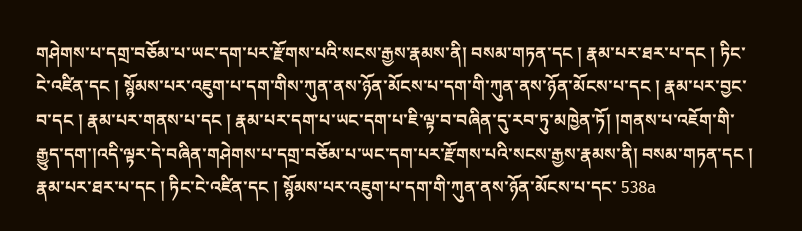གཤེགས་པ་དགྲ་བཅོམ་པ་ཡང་དག་པར་རྫོགས་པའི་སངས་རྒྱས་རྣམས་ནི། བསམ་གཏན་དང ། རྣམ་པར་ཐར་པ་དང ། ཏིང་ངེ་འཛིན་དང ། སྙོམས་པར་འཇུག་པ་དག་གིས་ཀུན་ནས་ཉོན་མོངས་པ་དག་གི་ཀུན་ནས་ཉོན་མོངས་པ་དང ། རྣམ་པར་བྱང་བ་དང ། རྣམ་པར་གནས་པ་དང ། རྣམ་པར་དག་པ་ཡང་དག་པ་ཇི་ལྟ་བ་བཞིན་དུ་རབ་ཏུ་མཁྱེན་ཏོ། །གནས་པ་འཇོག་གི་རྒྱུད་དག་།འདི་ལྟར་དེ་བཞིན་གཤེགས་པ་དགྲ་བཅོམ་པ་ཡང་དག་པར་རྫོགས་པའི་སངས་རྒྱས་རྣམས་ནི། བསམ་གཏན་དང ། རྣམ་པར་ཐར་པ་དང ། ཏིང་ངེ་འཛིན་དང ། སྙོམས་པར་འཇུག་པ་དག་གི་ཀུན་ནས་ཉོན་མོངས་པ་དང་ 538a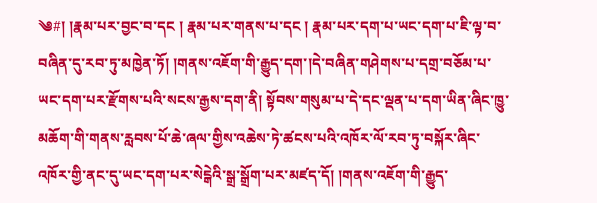༄#། །རྣམ་པར་བྱང་བ་དང ། རྣམ་པར་གནས་པ་དང ། རྣམ་པར་དག་པ་ཡང་དག་པ་ཇི་ལྟ་བ་བཞིན་དུ་རབ་ཏུ་མཁྱེན་ཏོ། །གནས་འཇོག་གི་རྒྱུད་དག་།དེ་བཞིན་གཤེགས་པ་དགྲ་བཅོམ་པ་ཡང་དག་པར་རྫོགས་པའི་སངས་རྒྱས་དག་ནི། སྟོབས་གསུམ་པ་དེ་དང་ལྡན་པ་དག་ཡིན་ཞིང་ཁྱུ་མཆོག་གི་གནས་རླབས་པོ་ཆེ་ཞལ་གྱིས་འཆེས་ཏེ་ཚངས་པའི་འཁོར་ལོ་རབ་ཏུ་བསྐོར་ཞིང་འཁོར་གྱི་ནང་དུ་ཡང་དག་པར་སེངྒེའི་སྒྲ་སྒྲོག་པར་མཛད་དོ། །གནས་འཇོག་གི་རྒྱུད་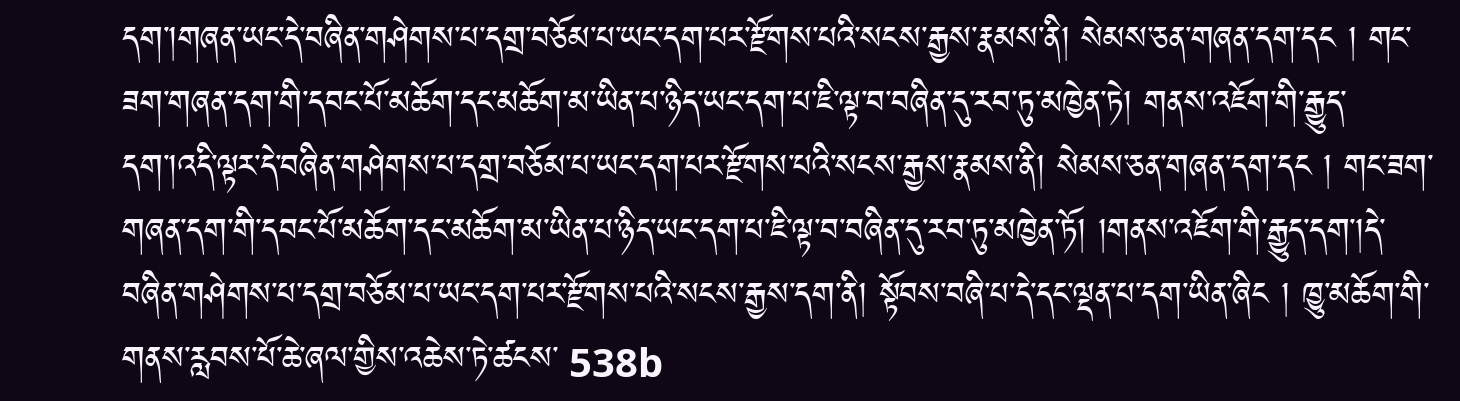དག་།གཞན་ཡང་དེ་བཞིན་གཤེགས་པ་དགྲ་བཅོམ་པ་ཡང་དག་པར་རྫོགས་པའི་སངས་རྒྱས་རྣམས་ནི། སེམས་ཅན་གཞན་དག་དང ། གང་ཟག་གཞན་དག་གི་དབང་པོ་མཆོག་དང་མཆོག་མ་ཡིན་པ་ཉིད་ཡང་དག་པ་ཇི་ལྟ་བ་བཞིན་དུ་རབ་ཏུ་མཁྱེན་ཏེ། གནས་འཇོག་གི་རྒྱུད་དག་།འདི་ལྟར་དེ་བཞིན་གཤེགས་པ་དགྲ་བཅོམ་པ་ཡང་དག་པར་རྫོགས་པའི་སངས་རྒྱས་རྣམས་ནི། སེམས་ཅན་གཞན་དག་དང ། གང་ཟག་གཞན་དག་གི་དབང་པོ་མཆོག་དང་མཆོག་མ་ཡིན་པ་ཉིད་ཡང་དག་པ་ཇི་ལྟ་བ་བཞིན་དུ་རབ་ཏུ་མཁྱེན་ཏོ། །གནས་འཇོག་གི་རྒྱུད་དག་།དེ་བཞིན་གཤེགས་པ་དགྲ་བཅོམ་པ་ཡང་དག་པར་རྫོགས་པའི་སངས་རྒྱས་དག་ནི། སྟོབས་བཞི་པ་དེ་དང་ལྡན་པ་དག་ཡིན་ཞིང ། ཁྱུ་མཆོག་གི་གནས་རླབས་པོ་ཆེ་ཞལ་གྱིས་འཆེས་ཏེ་ཚངས་ 538b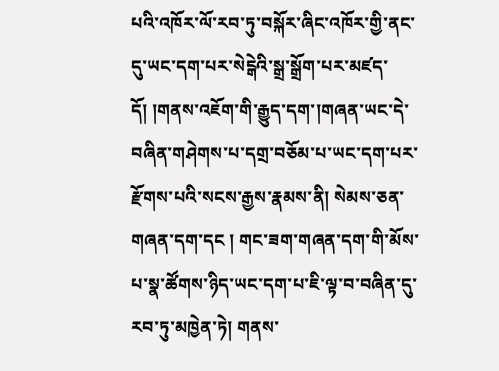པའི་འཁོར་ལོ་རབ་ཏུ་བསྐོར་ཞིང་འཁོར་གྱི་ནང་དུ་ཡང་དག་པར་སེངྒེའི་སྒྲ་སྒྲོག་པར་མཛད་དོ། །གནས་འཇོག་གི་རྒྱུད་དག་།གཞན་ཡང་དེ་བཞིན་གཤེགས་པ་དགྲ་བཅོམ་པ་ཡང་དག་པར་རྫོགས་པའི་སངས་རྒྱས་རྣམས་ནི། སེམས་ཅན་གཞན་དག་དང ། གང་ཟག་གཞན་དག་གི་མོས་པ་སྣ་ཚོགས་ཉིད་ཡང་དག་པ་ཇི་ལྟ་བ་བཞིན་དུ་རབ་ཏུ་མཁྱེན་ཏེ། གནས་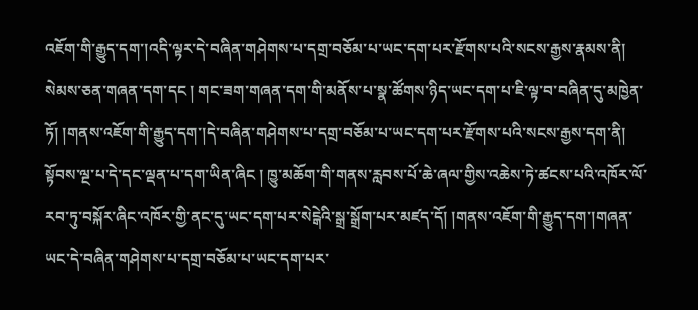འཇོག་གི་རྒྱུད་དག་།འདི་ལྟར་དེ་བཞིན་གཤེགས་པ་དགྲ་བཅོམ་པ་ཡང་དག་པར་རྫོགས་པའི་སངས་རྒྱས་རྣམས་ནི། སེམས་ཅན་གཞན་དག་དང ། གང་ཟག་གཞན་དག་གི་མནོས་པ་སྣ་ཚོགས་ཉིད་ཡང་དག་པ་ཇི་ལྟ་བ་བཞིན་དུ་མཁྱེན་ཏོ། །གནས་འཇོག་གི་རྒྱུད་དག་།དེ་བཞིན་གཤེགས་པ་དགྲ་བཅོམ་པ་ཡང་དག་པར་རྫོགས་པའི་སངས་རྒྱས་དག་ནི། སྟོབས་ལྔ་པ་དེ་དང་ལྡན་པ་དག་ཡིན་ཞིང ། ཁྱུ་མཆོག་གི་གནས་རླབས་པོ་ཆེ་ཞལ་གྱིས་འཆེས་ཏེ་ཚངས་པའི་འཁོར་ལོ་རབ་ཏུ་བསྐོར་ཞིང་འཁོར་གྱི་ནང་དུ་ཡང་དག་པར་སེངྒེའི་སྒྲ་སྒྲོག་པར་མཛད་དོ། །གནས་འཇོག་གི་རྒྱུད་དག་།གཞན་ཡང་དེ་བཞིན་གཤེགས་པ་དགྲ་བཅོམ་པ་ཡང་དག་པར་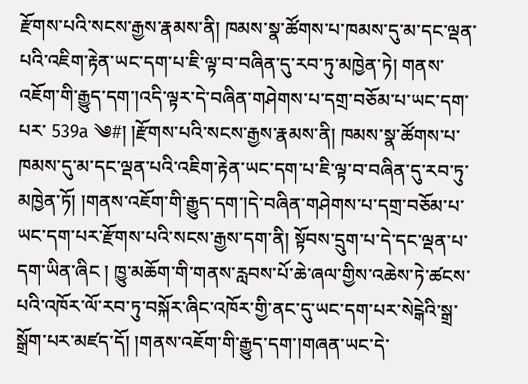རྫོགས་པའི་སངས་རྒྱས་རྣམས་ནི། ཁམས་སྣ་ཚོགས་པ་ཁམས་དུ་མ་དང་ལྡན་པའི་འཇིག་རྟེན་ཡང་དག་པ་ཇི་ལྟ་བ་བཞིན་དུ་རབ་ཏུ་མཁྱེན་ཏེ། གནས་འཇོག་གི་རྒྱུད་དག་།འདི་ལྟར་དེ་བཞིན་གཤེགས་པ་དགྲ་བཅོམ་པ་ཡང་དག་པར་ 539a ༄#། །རྫོགས་པའི་སངས་རྒྱས་རྣམས་ནི། ཁམས་སྣ་ཚོགས་པ་ཁམས་དུ་མ་དང་ལྡན་པའི་འཇིག་རྟེན་ཡང་དག་པ་ཇི་ལྟ་བ་བཞིན་དུ་རབ་ཏུ་མཁྱེན་ཏོ། །གནས་འཇོག་གི་རྒྱུད་དག་།དེ་བཞིན་གཤེགས་པ་དགྲ་བཅོམ་པ་ཡང་དག་པར་རྫོགས་པའི་སངས་རྒྱས་དག་ནི། སྟོབས་དྲུག་པ་དེ་དང་ལྡན་པ་དག་ཡིན་ཞིང ། ཁྱུ་མཆོག་གི་གནས་རླབས་པོ་ཆེ་ཞལ་གྱིས་འཆེས་ཏེ་ཚངས་པའི་འཁོར་ལོ་རབ་ཏུ་བསྐོར་ཞིང་འཁོར་གྱི་ནང་དུ་ཡང་དག་པར་སེངྒེའི་སྒྲ་སྒྲོག་པར་མཛད་དོ། །གནས་འཇོག་གི་རྒྱུད་དག་།གཞན་ཡང་དེ་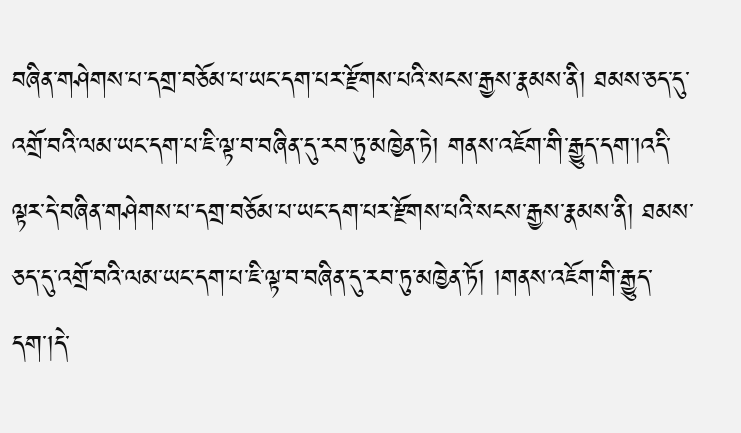བཞིན་གཤེགས་པ་དགྲ་བཅོམ་པ་ཡང་དག་པར་རྫོགས་པའི་སངས་རྒྱས་རྣམས་ནི། ཐམས་ཅད་དུ་འགྲོ་བའི་ལམ་ཡང་དག་པ་ཇི་ལྟ་བ་བཞིན་དུ་རབ་ཏུ་མཁྱེན་ཏེ། གནས་འཇོག་གི་རྒྱུད་དག་།འདི་ལྟར་དེ་བཞིན་གཤེགས་པ་དགྲ་བཅོམ་པ་ཡང་དག་པར་རྫོགས་པའི་སངས་རྒྱས་རྣམས་ནི། ཐམས་ཅད་དུ་འགྲོ་བའི་ལམ་ཡང་དག་པ་ཇི་ལྟ་བ་བཞིན་དུ་རབ་ཏུ་མཁྱེན་ཏོ། །གནས་འཇོག་གི་རྒྱུད་དག་།དེ་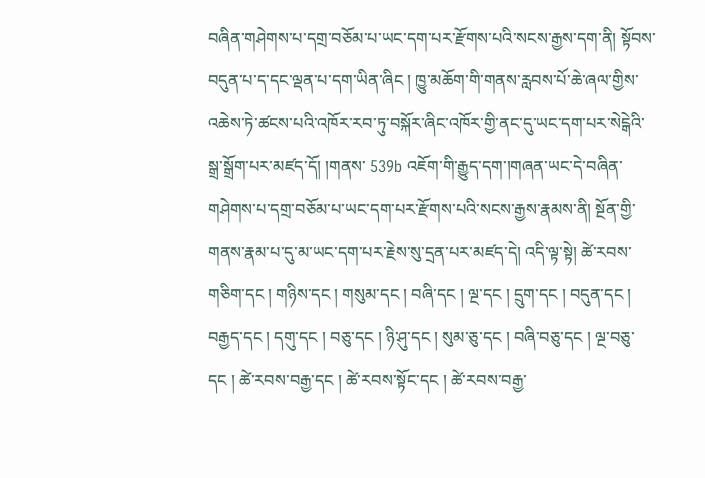བཞིན་གཤེགས་པ་དགྲ་བཅོམ་པ་ཡང་དག་པར་རྫོགས་པའི་སངས་རྒྱས་དག་ནི། སྟོབས་བདུན་པ་ད་དང་ལྡན་པ་དག་ཡིན་ཞིང ། ཁྱུ་མཆོག་གི་གནས་རླབས་པོ་ཆེ་ཞལ་གྱིས་འཆེས་ཏེ་ཚངས་པའི་འཁོར་རབ་ཏུ་བསྐོར་ཞིང་འཁོར་གྱི་ནང་དུ་ཡང་དག་པར་སེངྒེའི་སྒྲ་སྒྲོག་པར་མཛད་དོ། །གནས་ 539b འཇོག་གི་རྒྱུད་དག་།གཞན་ཡང་དེ་བཞིན་གཤེགས་པ་དགྲ་བཅོམ་པ་ཡང་དག་པར་རྫོགས་པའི་སངས་རྒྱས་རྣམས་ནི། སྔོན་གྱི་གནས་རྣམ་པ་དུ་མ་ཡང་དག་པར་རྗེས་སུ་དྲན་པར་མཛད་དེ། འདི་ལྟ་སྟེ། ཚེ་རབས་གཅིག་དང ། གཉིས་དང ། གསུམ་དང ། བཞི་དང ། ལྔ་དང ། དྲུག་དང ། བདུན་དང ། བརྒྱད་དང ། དགུ་དང ། བཅུ་དང ། ཉི་ཤུ་དང ། སུམ་ཅུ་དང ། བཞི་བཅུ་དང ། ལྔ་བཅུ་དང ། ཚེ་རབས་བརྒྱ་དང ། ཚེ་རབས་སྟོང་དང ། ཚེ་རབས་བརྒྱ་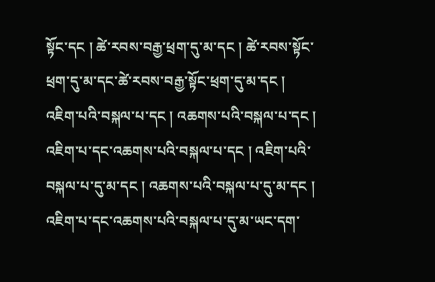སྟོང་དང ། ཚེ་རབས་བརྒྱ་ཕྲག་དུ་མ་དང ། ཚེ་རབས་སྟོང་ཕྲག་དུ་མ་དང་ཚེ་རབས་བརྒྱ་སྟོང་ཕྲག་དུ་མ་དང ། འཇིག་པའི་བསྐལ་པ་དང ། འཆགས་པའི་བསྐལ་པ་དང ། འཇིག་པ་དང་འཆགས་པའི་བསྐལ་པ་དང ། འཇིག་པའི་བསྐལ་པ་དུ་མ་དང ། འཆགས་པའི་བསྐལ་པ་དུ་མ་དང ། འཇིག་པ་དང་འཆགས་པའི་བསྐལ་པ་དུ་མ་ཡང་དག་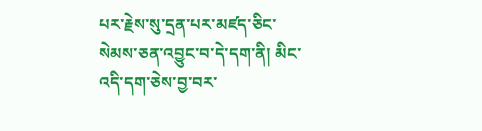པར་རྗེས་སུ་དྲན་པར་མཛད་ཅིང་སེམས་ཅན་འབྱུང་བ་དེ་དག་ནི། མིང་འདི་དག་ཅེས་བྱ་བར་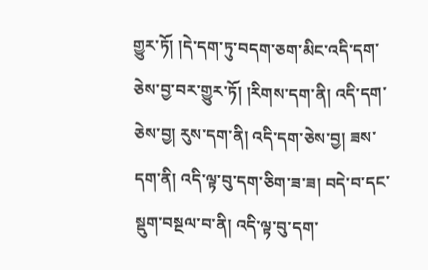གྱུར་ཏོ། །དེ་དག་ཏུ་བདག་ཅག་མིང་འདི་དག་ཅེས་བྱ་བར་གྱུར་ཏོ། །རིགས་དག་ནི། འདི་དག་ཅེས་བྱ། རུས་དག་ནི། འདི་དག་ཅེས་བྱ། ཟས་དག་ནི། འདི་ལྟ་བུ་དག་ཅིག་ཟ་ཟ། བདེ་བ་དང་སྡུག་བསྔལ་བ་ནི། འདི་ལྟ་བུ་དག་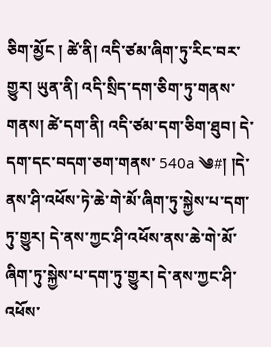ཅིག་མྱོང ། ཚེ་ནི། འདི་ཙམ་ཞིག་ཏུ་རིང་བར་གྱུར། ཡུན་ནི། འདི་སྲིད་དག་ཅིག་ཏུ་གནས་གནས། ཚེ་དག་ནི། འདི་ཙམ་དག་ཅིག་ཐུབ། དེ་དག་དང་བདག་ཅག་གནས་ 540a ༄#། །དེ་ནས་ཤི་འཕོས་ཏེ་ཆེ་གེ་མོ་ཞིག་ཏུ་སྐྱེས་པ་དག་ཏུ་གྱུར། དེ་ནས་ཀྱང་ཤི་འཕོས་ནས་ཆེ་གེ་མོ་ཞིག་ཏུ་སྐྱེས་པ་དག་ཏུ་གྱུར། དེ་ནས་ཀྱང་ཤི་འཕོས་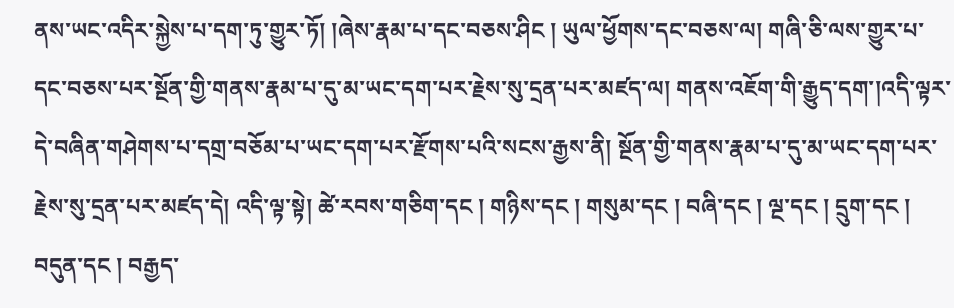ནས་ཡང་འདིར་སྐྱེས་པ་དག་ཏུ་གྱུར་ཏོ། །ཞེས་རྣམ་པ་དང་བཅས་ཤིང ། ཡུལ་ཕྱོགས་དང་བཅས་ལ། གཞི་ཅི་ལས་གྱུར་པ་དང་བཅས་པར་སྔོན་གྱི་གནས་རྣམ་པ་དུ་མ་ཡང་དག་པར་རྗེས་སུ་དྲན་པར་མཛད་ལ། གནས་འཇོག་གི་རྒྱུད་དག་།འདི་ལྟར་དེ་བཞིན་གཤེགས་པ་དགྲ་བཅོམ་པ་ཡང་དག་པར་རྫོགས་པའི་སངས་རྒྱས་ནི། སྔོན་གྱི་གནས་རྣམ་པ་དུ་མ་ཡང་དག་པར་རྗེས་སུ་དྲན་པར་མཛད་དེ། འདི་ལྟ་སྟེ། ཚེ་རབས་གཅིག་དང ། གཉིས་དང ། གསུམ་དང ། བཞི་དང ། ལྔ་དང ། དྲུག་དང ། བདུན་དང ། བརྒྱད་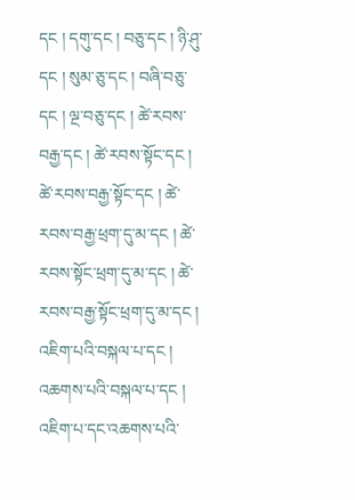དང ། དགུ་དང ། བཅུ་དང ། ཉི་ཤུ་དང ། སུམ་ཅུ་དང ། བཞི་བཅུ་དང ། ལྔ་བཅུ་དང ། ཚེ་རབས་བརྒྱ་དང ། ཚེ་རབས་སྟོང་དང ། ཚེ་རབས་བརྒྱ་སྟོང་དང ། ཚེ་རབས་བརྒྱ་ཕྲག་དུ་མ་དང ། ཚེ་རབས་སྟོང་ཕྲག་དུ་མ་དང ། ཚེ་རབས་བརྒྱ་སྟོང་ཕྲག་དུ་མ་དང ། འཇིག་པའི་བསྐལ་པ་དང ། འཆགས་པའི་བསྐལ་པ་དང ། འཇིག་པ་དང་འཆགས་པའི་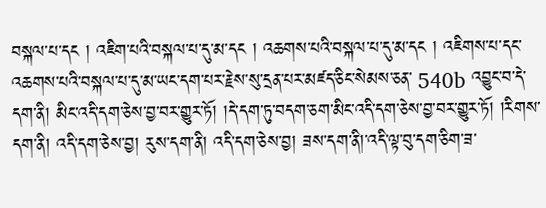བསྐལ་པ་དང ། འཇིག་པའི་བསྐལ་པ་དུ་མ་དང ། འཆགས་པའི་བསྐལ་པ་དུ་མ་དང ། འཇིགས་པ་དང་འཆགས་པའི་བསྐལ་པ་དུ་མ་ཡང་དག་པར་རྗེས་སུ་དྲན་པར་མཛད་ཅིང་སེམས་ཅན་ 540b འབྱུང་བ་དེ་དག་ནི། མིང་འདི་དག་ཅེས་བྱ་བར་གྱུར་ཏོ། །དེ་དག་ཏུ་བདག་ཅག་མིང་འདི་དག་ཅེས་བྱ་བར་གྱུར་ཏོ། །རིགས་དག་ནི། འདི་དག་ཅེས་བྱ། རུས་དག་ནི། འདི་དག་ཅེས་བྱ། ཟས་དག་ནི།་འདི་ལྟ་བུ་དག་ཅིག་ཟ་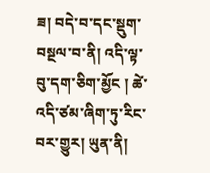ཟ། བདེ་བ་དང་སྡུག་བསྔལ་བ་ནི། འདི་ལྟ་བུ་དག་ཅིག་མྱོང ། ཚེ་འདི་ཙམ་ཞིག་ཏུ་རིང་བར་གྱུར། ཡུན་ནི།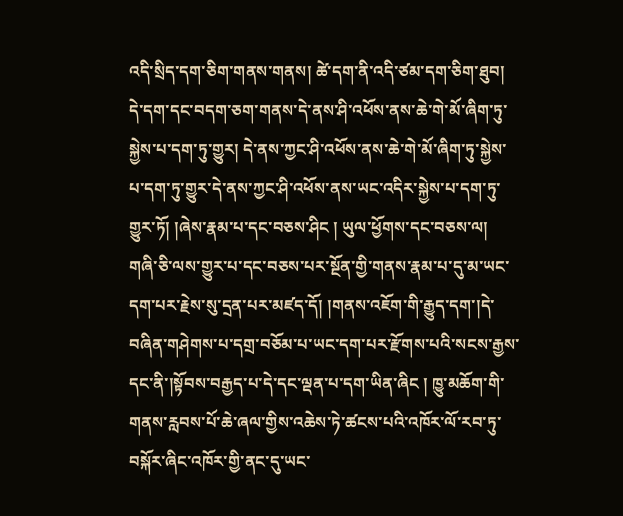འདི་སྲིད་དག་ཅིག་གནས་གནས། ཚེ་དག་ནི་འདི་ཙམ་དག་ཅིག་ཐུབ། དེ་དག་དང་བདག་ཅག་གནས་དེ་ནས་ཤི་འཕོས་ནས་ཆེ་གེ་མོ་ཞིག་ཏུ་སྐྱེས་པ་དག་ཏུ་གྱུར། དེ་ནས་ཀྱང་ཤི་འཕོས་ནས་ཆེ་གེ་མོ་ཞིག་ཏུ་སྐྱེས་པ་དག་ཏུ་གྱུར་དེ་ནས་ཀྱང་ཤི་འཕོས་ནས་ཡང་འདིར་སྐྱེས་པ་དག་ཏུ་གྱུར་ཏོ། །ཞེས་རྣམ་པ་དང་བཅས་ཤིང ། ཡུལ་ཕྱོགས་དང་བཅས་ལ། གཞི་ཅི་ལས་གྱུར་པ་དང་བཅས་པར་སྔོན་གྱི་གནས་རྣམ་པ་དུ་མ་ཡང་དག་པར་རྗེས་སུ་དྲན་པར་མཛད་དོ། །གནས་འཇོག་གི་རྒྱུད་དག་།དེ་བཞིན་གཤེགས་པ་དགྲ་བཅོམ་པ་ཡང་དག་པར་རྫོགས་པའི་སངས་རྒྱས་དང་ནི་།སྟོབས་བརྒྱད་པ་དེ་དང་ལྡན་པ་དག་ཡིན་ཞིང ། ཁྱུ་མཆོག་གི་གནས་རླབས་པོ་ཆེ་ཞལ་གྱིས་འཆེས་ཏེ་ཚངས་པའི་འཁོར་ལོ་རབ་ཏུ་བསྐོར་ཞིང་འཁོར་གྱི་ནང་དུ་ཡང་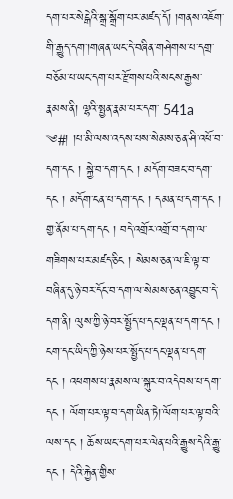དག་པར་སེངྒེའི་སྒྲ་སྒྲོག་པར་མཛད་དོ། །གནས་འཇོག་གི་རྒྱུད་དག་།གཞན་ཡང་དེ་བཞིན་གཤེགས་པ་དགྲ་བཅོམ་པ་ཡང་དག་པར་རྫོགས་པའི་སངས་རྒྱས་རྣམས་ནི། ལྷའི་སྤྱན་རྣམ་པར་དག་ 541a ༄#། །པ་མི་ལས་འདས་པས་སེམས་ཅན་ཤི་འཕོ་བ་དག་དང ། སྐྱེ་བ་དག་དང ། མདོག་བཟང་བ་དག་དང ། མདོག་ངན་པ་དག་དང ། དམན་པ་དག་དང ། གྱ་ནོམ་པ་དག་དང ། བདེ་འགྲོར་འགྲོ་བ་དག་ལ་གཟིགས་པར་མཛད་ཅིང ། སེམས་ཅན་ལ་ཇི་ལྟ་བ་བཞིན་དུ་ཉེ་བར་དོང་བ་དག་ལ་སེམས་ཅན་འབྱུང་བ་དེ་དག་ནི། ལུས་ཀྱི་ཉེ་བར་སྤྱོད་པ་དང་ལྡན་པ་དག་དང ། ངག་དང་ཡིད་ཀྱི་ཉེས་པར་སྤྱོད་པ་དང་ལྡན་པ་དག་དང ། འཕགས་པ་རྣམས་ལ་སྐུར་བ་འདེབས་པ་དག་དང ། ལོག་པར་ལྟ་བ་དག་ཡིན་ཏེ།་ལོག་པར་ལྟ་བའི་ལས་དང ། ཆོས་ཡང་དག་པར་ལེན་པའི་རྒྱུས་དེའི་རྒྱུ་དང ། དེའི་རྐྱེན་གྱིས་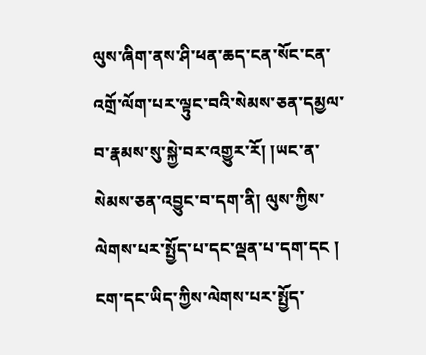ལུས་ཞིག་ནས་ཤི་ཕན་ཆད་ངན་སོང་ངན་འགྲོ་ལོག་པར་ལྟུང་བའི་སེམས་ཅན་དམྱལ་བ་རྣམས་སུ་སྐྱེ་བར་འགྱུར་རོ། །ཡང་ན་སེམས་ཅན་འབྱུང་བ་དག་ནི། ལུས་ཀྱིས་ལེགས་པར་སྤྱོད་པ་དང་ལྡན་པ་དག་དང ། ངག་དང་ཡིད་ཀྱིས་ལེགས་པར་སྤྱོད་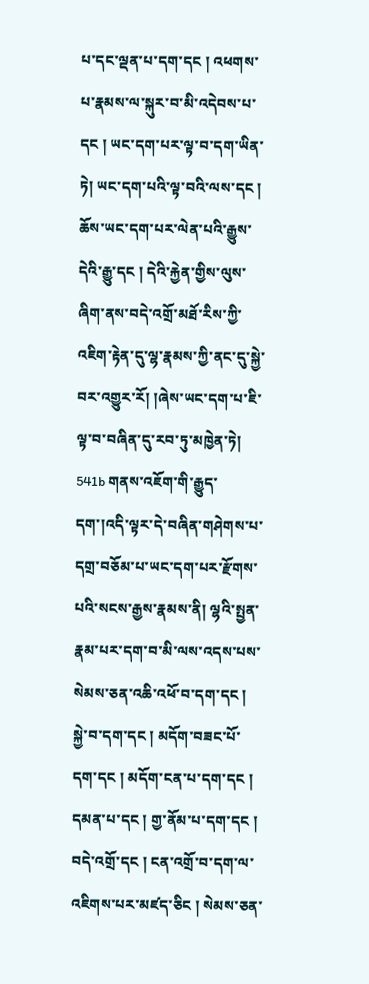པ་དང་ལྡན་པ་དག་དང ། འཕགས་པ་རྣམས་ལ་སྐུར་བ་མི་འདེབས་པ་དང ། ཡང་དག་པར་ལྟ་བ་དག་ཡིན་ཏེ། ཡང་དག་པའི་ལྟ་བའི་ལས་དང ། ཆོས་ཡང་དག་པར་ལེན་པའི་རྒྱུས་དེའི་རྒྱུ་དང ། དེའི་རྐྱེན་གྱིས་ལུས་ཞིག་ནས་བདེ་འགྲོ་མཐོ་རིས་ཀྱི་འཇིག་རྟེན་དུ་ལྷ་རྣམས་ཀྱི་ནང་དུ་སྐྱེ་བར་འགྱུར་རོ། །ཞེས་ཡང་དག་པ་ཇི་ལྟ་བ་བཞིན་དུ་རབ་ཏུ་མཁྱེན་ཏེ། 541b གནས་འཇོག་གི་རྒྱུད་དག་།འདི་ལྟར་དེ་བཞིན་གཤེགས་པ་དགྲ་བཅོམ་པ་ཡང་དག་པར་རྫོགས་པའི་སངས་རྒྱས་རྣམས་ནི། ལྷའི་སྤྱན་རྣམ་པར་དག་བ་མི་ལས་འདས་པས་སེམས་ཅན་འཆི་འཕོ་བ་དག་དང ། སྐྱེ་བ་དག་དང ། མདོག་བཟང་པོ་དག་དང ། མདོག་ངན་པ་དག་དང ། དམན་པ་དང ། གྱ་ནོམ་པ་དག་དང ། བདེ་འགྲོ་དང ། ངན་འགྲོ་བ་དག་ལ་འཇིགས་པར་མཛད་ཅིང ། སེམས་ཅན་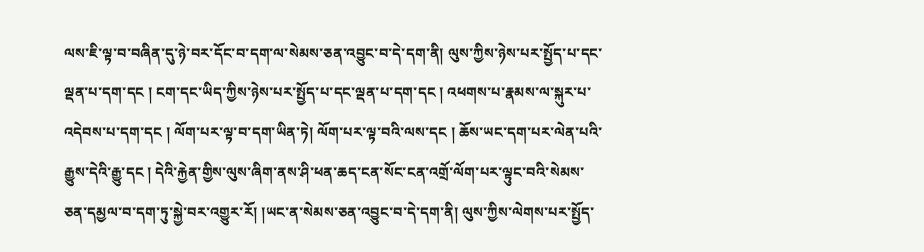ལས་ཇི་ལྟ་བ་བཞིན་དུ་ཉེ་བར་དོང་བ་དག་ལ་སེམས་ཅན་འབྱུང་བ་དེ་དག་ནི། ལུས་ཀྱིས་ཉེས་པར་སྤྱོད་པ་དང་ལྡན་པ་དག་དང ། ངག་དང་ཡིད་ཀྱིས་ཉེས་པར་སྤྱོད་པ་དང་ལྡན་པ་དག་དང ། འཕགས་པ་རྣམས་ལ་སྐུར་པ་འདེབས་པ་དག་དང ། ལོག་པར་ལྟ་བ་དག་ཡིན་ཏེ། ལོག་པར་ལྟ་བའི་ལས་དང ། ཆོས་ཡང་དག་པར་ལེན་པའི་རྒྱུས་དེའི་རྒྱུ་དང ། དེའི་རྐྱེན་གྱིས་ལུས་ཞིག་ནས་ཤི་ཕན་ཆད་ངན་སོང་ངན་འགྲོ་ལོག་པར་ལྟུང་བའི་སེམས་ཅན་དམྱལ་བ་དག་ཏུ་སྐྱེ་བར་འགྱུར་རོ། །ཡང་ན་སེམས་ཅན་འབྱུང་བ་དེ་དག་ནི། ལུས་ཀྱིས་ལེགས་པར་སྤྱོད་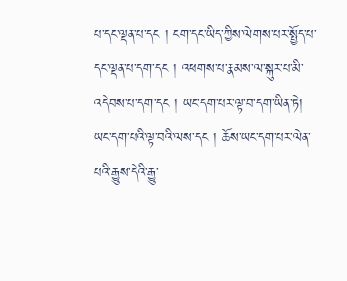པ་དང་ལྡན་པ་དང ། ངག་དང་ཡིད་ཀྱིས་ལེགས་པར་སྤྱོད་པ་དང་ལྡན་པ་དག་དང ། འཕགས་པ་རྣམས་ལ་སྐུར་པ་མི་འདེབས་པ་དག་དང ། ཡང་དག་པར་ལྟ་བ་དག་ཡིན་ཏེ། ཡང་དག་པའི་ལྟ་བའི་ལས་དང ། ཆོས་ཡང་དག་པར་ལེན་པའི་རྒྱུས་དེའི་རྒྱུ་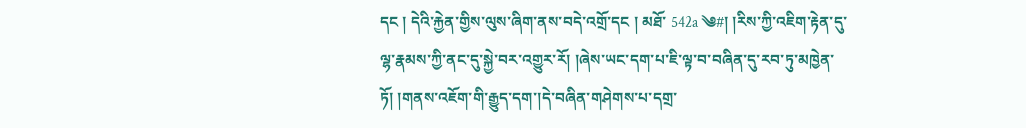དང ། དེའི་རྐྱེན་གྱིས་ལུས་ཞིག་ནས་བདེ་འགྲོ་དང ། མཐོ་ 542a ༄#། །རིས་ཀྱི་འཇིག་རྟེན་དུ་ལྷ་རྣམས་ཀྱི་ནང་དུ་སྐྱེ་བར་འགྱུར་རོ། །ཞེས་ཡང་དག་པ་ཇི་ལྟ་བ་བཞིན་དུ་རབ་ཏུ་མཁྱེན་ཏོ། །གནས་འཇོག་གི་རྒྱུད་དག་།དེ་བཞིན་གཤེགས་པ་དགྲ་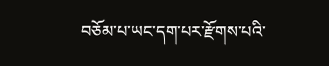བཅོམ་པ་ཡང་དག་པར་རྫོགས་པའི་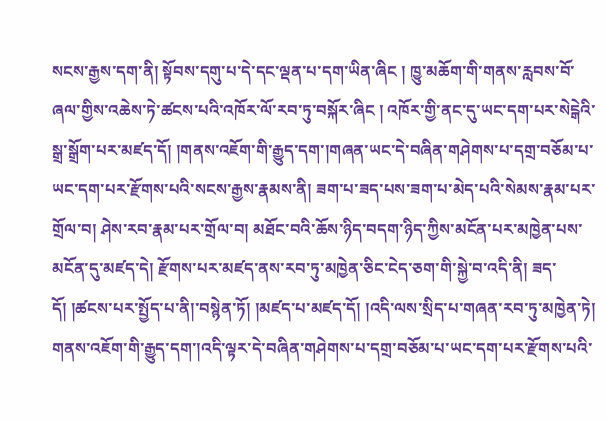སངས་རྒྱས་དག་ནི། སྟོབས་དགུ་པ་དེ་དང་ལྡན་པ་དག་ཡིན་ཞིང ། ཁྱུ་མཆོག་གི་གནས་རླབས་བོ་ཞལ་གྱིས་འཆེས་ཏེ་ཚངས་པའི་འཁོར་ལོ་རབ་ཏུ་བསྐོར་ཞིང ། འཁོར་གྱི་ནང་དུ་ཡང་དག་པར་སེངྒེའི་སྒྲ་སྒྲོག་པར་མཛད་དོ། །གནས་འཇོག་གི་རྒྱུད་དག་།གཞན་ཡང་དེ་བཞིན་གཤེགས་པ་དགྲ་བཅོམ་པ་ཡང་དག་པར་རྫོགས་པའི་སངས་རྒྱས་རྣམས་ནི། ཟག་པ་ཟད་པས་ཟག་པ་མེད་པའི་སེམས་རྣམ་པར་གྲོལ་བ། ཤེས་རབ་རྣམ་པར་གྲོལ་བ། མཐོང་བའི་ཆོས་ཉིད་བདག་ཉིད་ཀྱིས་མངོན་པར་མཁྱེན་པས་མངོན་དུ་མཛད་དེ། རྫོགས་པར་མཛད་ནས་རབ་ཏུ་མཁྱེན་ཅིང་ངེད་ཅག་གི་སྐྱེ་བ་འདི་ནི། ཟད་དོ། །ཚངས་པར་སྤྱོད་པ་ནི།་བསྙེན་ཏོ། །མཛད་པ་མཛད་དོ། །འདི་ལས་སྲིད་པ་གཞན་རབ་ཏུ་མཁྱེན་ཏེ། གནས་འཇོག་གི་རྒྱུད་དག་།འདི་ལྟར་དེ་བཞིན་གཤེགས་པ་དགྲ་བཅོམ་པ་ཡང་དག་པར་རྫོགས་པའི་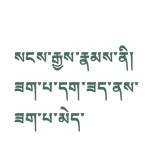སངས་རྒྱས་རྣམས་ནི། ཟག་པ་དག་ཟད་ནས་ཟག་པ་མེད་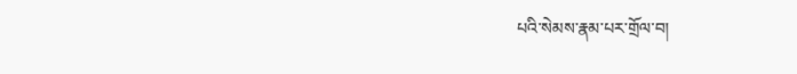པའི་སེམས་རྣམ་པར་གྲོལ་བ།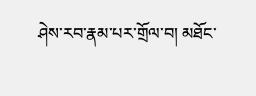ཤེས་རབ་རྣམ་པར་གྲོལ་བ། མཐོང་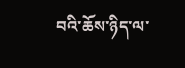བའི་ཆོས་ཉིད་ལ་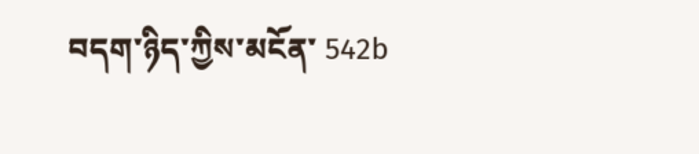བདག་ཉིད་ཀྱིས་མངོན་ 542b